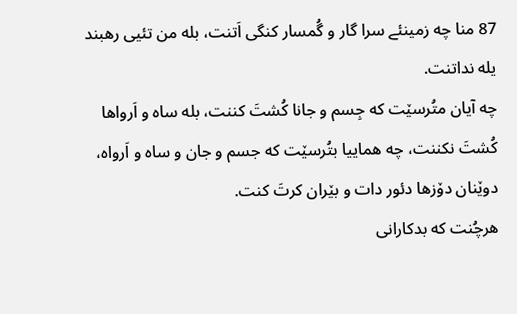87 منا چه زمینئے سرا گار و گُمسار کنگی اَتنت، بله من تئیی رهبند یله نداتنت.
چه آیان متُرسێت که جِسم و جانا کُشتَ کننت، بله ساه و اَرواها کُشتَ نکننت، چه هماییا بتُرسێت که جسم و جان و ساه و اَرواه، دوێنان دۆزها دئور دات و بێران کرتَ کنت.
هرچُنت که بدکارانی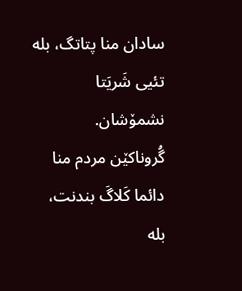سادان منا پتاتگ، بله تئیی شَریَتا نشمۆشان.
گُروناکێن مردم منا دائما کَلاگَ بندنت، بله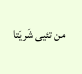من تئیی شَریَتا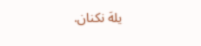یلهَ نکنان.